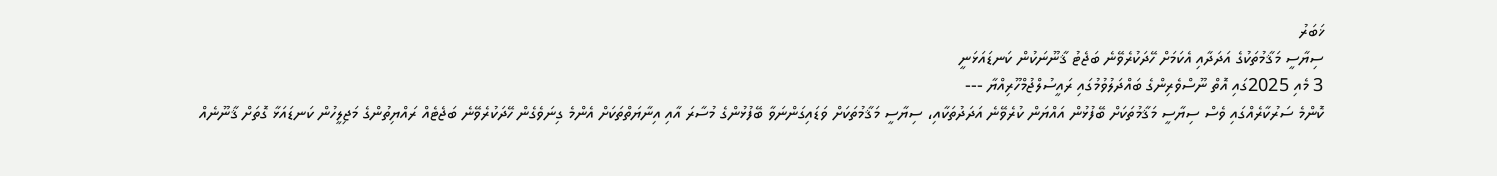ޚަބަރު
ސިޔާސީ މަޤާމުތަކުގެ އަދަދާއި އެކަމަށް ހޭދަކުރެވޭނެ ބަޖެޓު ޤާނޫނަކުން ކަނޑައަޅަނީ
3 މެއި 2025ގައި އޮތް ނޫސްވެރިންގެ ބައްދަލުވުމުގައި ރައީސުލްޖުމްހޫރިއްޔާ ---
ކޮންމެ ސަރުކާރެއްގައި ވެސް ސިޔާސީ މަޤާމުތަކަށް ބޭފުޅުން އައްޔަން ކުރެވޭނެ އަދަދުތަކާއި، ސިޔާސީ މަޤާމުތަކަށް ވަޑައިގަންނަވާ ބޭފުޅުންގެ މުސާރަ އާއި އިނާޔަތްތަކަށް އެންމެ ގިނަވެގެން ހޭދަކުރެވޭނެ ބަޖެޓެއް ރައްޔިތުންގެ މަޖިލީހުން ކަނޑައަޅާ ގޮތަށް ޤާނޫނެއް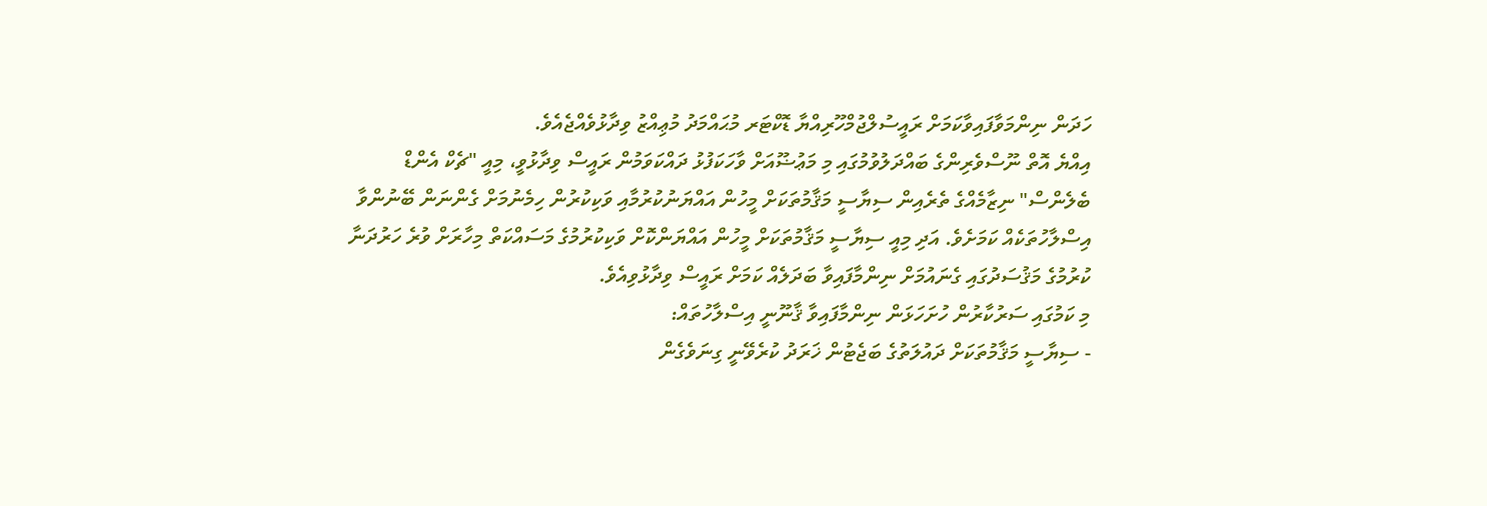ހަދަން ނިންމަވާފައިވާކަމަށް ރައީސުލްޖުމްހޫރިއްޔާ ޑޮކްޓަރ މުޙައްމަދު މުޢިއްޒު ވިދާޅުވެއްޖެއެވެ.
އިއްޔެ އޮތް ނޫސްވެރިންގެ ބައްދަލުވުމުގައި މި މަޢުޟޫއަށް ވާހަކަފުޅު ދައްކަވަމުން ރައީސް ވިދާޅުވީ، މިއީ "ޗެކް އެންޑް ބެލެންސް" ނިޒާމެއްގެ ތެރެއިން ސިޔާސީ މަޤާމުތަކަށް މީހުން އައްޔަނުކުރުމާއި ވަކިކުރުން ހިމެނުމަށް ގެންނަން ބޭނުންވާ އިސްލާހުތަކެއް ކަމަށެވެ. އަދި މިއީ ސިޔާސީ މަޤާމުތަކަށް މީހުން އައްޔަންކޮށް ވަކިކުރުމުގެ މަސައްކަތް މިހާރަށް ވުރެ ހަރުދަނާ ކުރުމުގެ މަޤުސަދުގައި ގެނައުމަށް ނިންމާފައިވާ ބަދަލެއް ކަމަށް ރައީސް ވިދާޅުވިއެވެ.
މި ކަމުގައި ސަރުކާރުން ހުށަހަޅަން ނިންމާފައިވާ ޤާނޫނީ އިސްލާހުތައް:
- ސިޔާސީ މަޤާމުތަކަށް ދައުލަތުގެ ބަޖެޓުން ޚަރަދު ކުރެވޭނީ ގިނަވެގެން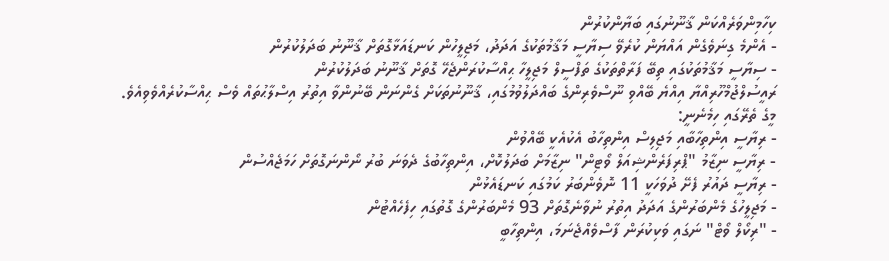ކިހާމިންވަރެއްކަން ޤާނޫނުގައި ބަޔާންކުރުން
- އެންމެ ގިނަވެގެން އައްޔަން ކުރެވޭ ސިޔާސީ މަޤާމުތަކުގެ އަދަދު، މަޖިލީހުން ކަނޑައަޅާގޮތަށް ޤާނޫނު ބަދަލުކުރުން
- ސިޔާސީ މަޤާމުތަކުގައި ތިބޭ ފަރާތްތަކުގެ ތަފްސީލް މަޖިލީހާ ޙިއްސާކުރަންޖެހޭ ގޮތަށް ޤާނޫނު ބަދަލުކުރުން
ރައީސުލްޖުމްހޫރިއްޔާ އިއްޔެ ބޭއްވި ނޫސްވެރިންގެ ބައްދަލުވުމުގައި، ޤާނޫނުތަކަށް ގެންނަން ބޭނުންވާ އިތުރު އިސްލާޙުތައް ވެސް ޙިއްސާކުރެއްވެވިއެވެ.
މީގެ ތެރޭގައި ހިމެނެނީ:
- ރިޔާސީ އިންތިހާބާއި މަޖިލިސް އިންތިހާބު އެކުއެކީ ބޭއްވުން
- ރިޔާސީ ނިޒާމު "ޕްރިފަރެންޝިއަލް ވޯޓިން" ނިޒާމަށް ބަދަލުކޮށް، އިންތިހާބުގެ ދެވަނަ ބުރު ނޯންނަގޮތަށް ހަމަޖެއްސުން
- ރިޔާސީ ދައުރު ފެށޭ ދުވަހަކީ 11 ނޮވެންބަރު ކަމުގައި ކަނޑައެޅުން
- މަޖިލީހުގެ މެންބަރުންގެ އަދަދު އިތުރު ނުވާނެގޮތަށް 93 މެންބަރުންގެ ގޮތުގައި ހިފެހެއްޓުން
- "ރިކޯލް ވޯޓް" ނަގައި ވަކިކުރަން ފާސްވެއްޖެނަމަ، އިންތިހާބީ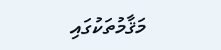މަޤާމުތަކުގައި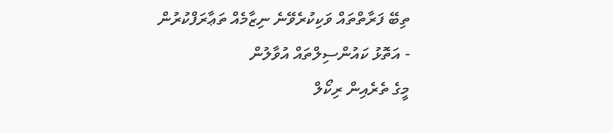ތިބޭ ފަރާތްތައް ވަކިކުރެވޭނެ ނިޒާމެއް ތަޢާރަފްކުރުން
- އަތޮޅު ކައުންސިލްތައް އުވާލުން
މީގެ ތެރެއިން ރިކޯލް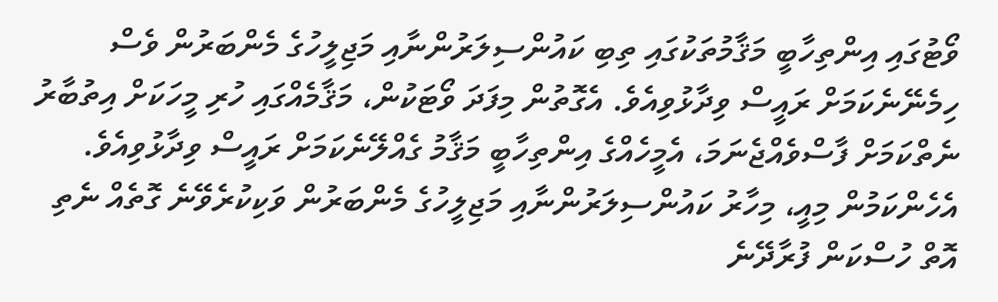ވޯޓުގައި އިންތިހާބީ މަޤާމުތަކުގައި ތިބި ކައުންސިލަރުންނާއި މަޖިލީހުގެ މެންބަރުން ވެސް ހިމެނޭނެކަމަށް ރައީސް ވިދާޅުވިއެވެ. އެގޮތުން މިފަދަ ވޯޓަކުން، މަޤާމެއްގައި ހުރި މީހަކަށް އިތުބާރު ނެތްކަމަށް ފާސްވެއްޖެނަމަ، އެމީހެއްގެ އިންތިހާބީ މަޤާމު ގެއްލޭނެކަމަށް ރައީސް ވިދާޅުވިއެވެ. އެހެންކަމުން މިއީ، މިހާރު ކައުންސިލަރުންނާއި މަޖިލީހުގެ މެންބަރުން ވަކިކުރެވޭނެ ގޮތެއް ނެތި އޮތް ހުސްކަން ފުރާދޭނެ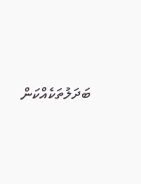ބަދަލުތަކެއްކަން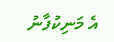އެ މަނިކުފާނު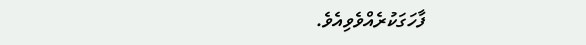ފާހަގަކުރެއްވެވިއެވެ.